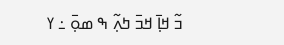ߏ߬ ߞߊ߲߫ ߞߏ߫ ߤߍ߲߬ ߒ ߘߋ߲߫ ߸ ߌ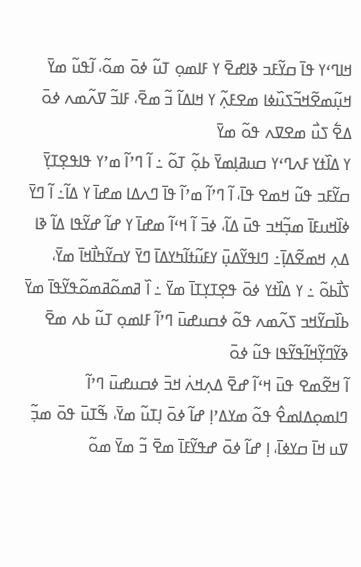ߞߊߣߵߌ ߟߊ߫ ߛߌ߬ߓߏ ߢߊߝߐ߫ ߌ ߓߊߘߋ߲ ߠߎ߬ ߦߋ߫ ߘߋ߬، ߊ߬ߟߎ߬ ߘߌ߫ ߞߎ߲߬ߘߐ߬ߞߏ߬ߖߎ߰ߦߊ ߘߐߓߍ߲߬ ߌ ߞߊߡߊ߬ ߏ߬ ߘߐ߫، ߓߊߏ߬ ߜߍ߬ߘߍ ߦߋ߫ ߡߐ߱ ߖߎ߯ ߘߐߜߍ ߟߋ߬ ߘߌ߫
ߌ ߡߊ߰ߙߌ ߓߍߣߵߌ ߛߎߥߊ߲ߘߌ߫ ߕߋ߲߬ ߠߋ߬ ߸ ߊ߬ ߣߴߊ߬ ߘߴߌ ߟߊߟߐ߲ߠߌ߲߫ ߛߌ߬ߓߏ ߟߎ߬ ߞߘߐ ߟߊ߫، ߊ߬ ߣߴߊ߬ ߘߴߊ߬ ߟߊ߫ ߣߍߡߊ ߘߝߊ߫ ߌ ߡߊ߬߸ ߊ߬ ߣߌ߫ ߦߊ߰ߞߎߓߊ߫ ߘߏ߲߬ߞߏ ߟߎ߫ ߡߊ߬، ߦߏ߫ ߊ߬ ߞߵߊ߬ ߘߝߊ߫ ߌ ߝߊ߬ ߝߌ߬ߟߊ ߡߊ߬ ߢߊ ߡߍ߲ ߞߘߐ߬ߡߊ߲߫߸ ߣߊߟߌ߬ߡߎ߲߫ ߌߓߎ߬ߙߊ߬ߤߌߡߊ߫ ߣߌ߫ ߌߛߌ߬ߤߊ߯ߞߊ߫ ߘߌ߫، ߖߊ߯ߕߋ߬ ߸ ߌ ߡߊ߰ߙߌ ߦߋ߫ ߟߐ߲ߠߌ߲ߠߊ߫ ߘߌ߫ ߸ ߊ߰ ߥߘߋ߬ߥߘߋ߬ߟߌ߬ߟߊ߫ ߘߌ߫
ߕߊ߰ߛߌ߬ߞߏ ߖߍ߬ߘߍ ߟߋ߬ ߦߛߎߝߎ߫ ߣߴߊ߬ ߓߊߘߋ߲ ߠߎ߬ ߕߍ ߘߐ߫ ߢߌ߬ߣߌ߲߬ߞߊ߬ߟߌ߬ߟߊ ߟߎ߬ ߦߋ߫
ߊ߬ ߞߐ߬ߘߐ ߟߎ߫ ߞߵߊ߬ ߝߐ߫ ߡߍ߲ߞߍ߭ ߞߏ߫ ߦߛߎߝߎ߫ ߣߴߊ߬ ߣߊߘߋ߲ߡߊߘߐ߮ ߟߋ߬ ߘߌߡߴߊ߲ ߝߊ߬ ߦߋ߫ ߊ߲ߠߎ߬ ߘߌ߫، ߒ߬ߠߎ߫ ߟߋ߫ ߘߏ߲߬ ߜߎ ߞߊ߫ ߛߌߦߊ߫، ߊ߲ ߝߊ߬ ߦߋ߫ ߝߟߌ߬ߓߊ߫ ߘߐ߫ ߏ߬ ߘߌ߫ ߘߋ߬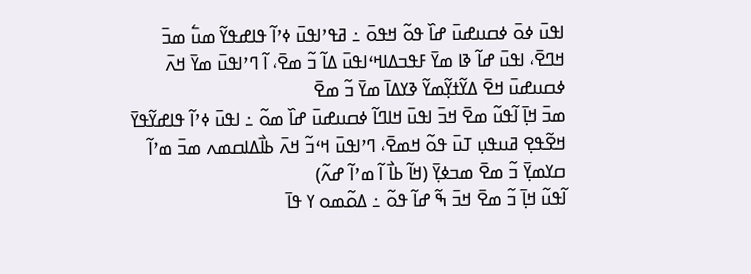ߊߟߎ߫ ߦߋ߫ ߦߛߎߝߎ߫ ߝߊ߰ ߟߋ߬ ߞߟߋ߫ ߸ ߥߟߴߊߟߎ߫ ߦߴߊ߬ ߟߊߝߟߌ߬ ߘߎ߱ ߘߏ߫ ߞߣߐ߫، ߊߟߎ߫ ߝߊ߬ ߢߊ ߘߌ߫ ߓߟߏߡߊߞߵߊߟߎ߫ ߡߊ߬ ߏ߬ ߘߐ߫، ߊ߬ ߣߴߊߟߎ߫ ߘߌ߫ ߞߍ߫ ߦߛߎߝߎ߫ ߞߐ߫ ߡߌ߬ߙߌ߲߬ߘߌ߬ ߢߌߡߊ߫ ߘߌ߫ ߏ߬ ߘߐ߫
ߘߏ߫ ߞߊ߲߫ ߊ߬ߟߎ߬ ߘߐ߫ ߞߏ߫ ߊߟߎ߫ ߞߊߣߊ߬ ߦߛߎߝߎ߫ ߝߊ߰ ߘߋ߬ ߸ ߊߟߎ߫ ߦߴߊ߬ ߟߊߝߌ߬ߟߌ߫ ߞߐ߬ߟߐ߲ ߥߎߟߎ߲ ߠߎ߫ ߟߋ߬ ߞߘߐ߫، ߣߴߊߟߎ߫ ߞߵߏ߬ ߞߍ߫ ߕߊ߯ߡߊߛߘߍ ߘߏ߫ ߘߴߊ߬ ߛߌߘߌ߲߫ ߏ߬ ߘߐ߫ ߘߏߦߌ߲߫ (ߞߊ߬ ߕߊ߯ ߊ߬ ߘߴߊ߬ ߝߍ߬)
ߊ߬ߟߎ߬ ߞߊ߲߫ ߏ߬ ߘߐ߫ ߞߏ߫ ߒ߬ ߝߊ߬ ߟߋ߬ ߸ ߡߋ߬ߘߋ ߌ ߟߊ߫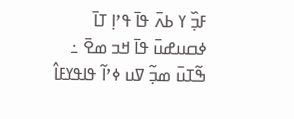ߓߏ߲߰ ߌ ߕߍ߫ ߟߊ߫ ߟߴߊ߲ ߠߊ߫ ߦߛߎߝߎ߫ ߟߊ߫ ߞߏ ߘߐ߫ ߸ ߒ߬ߠߎ߫ ߘߏ߲߬ ߜߎ ߦߴߊ߬ ߟߊߟߌߓߊ߮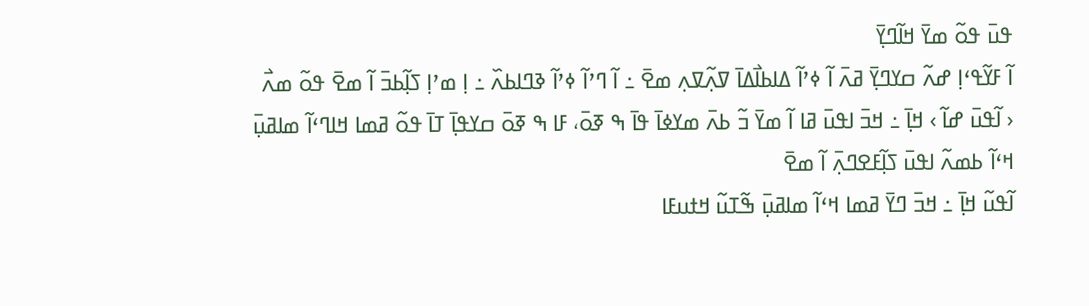ߟߎ߫ ߟߋ߬ ߘߌ߫ ߞߊ߬ߣߌ߲߫
ߊ߬ ߓߌ߬ߟߵߊ߲ ߝߍ߬ ߛߌߣߌ߲߫ ߥߍ߫ ߊ߬ ߦߴߊ߬ ߡߊߕߊ߯ߡߊ߫ ߜߍ߲߬ߜߍ߲ ߘߐ߫ ߸ ߊ߬ ߣߴߊ߬ ߦߴߊ߬ ߢߣߊߕߍ߰ ߸ ߊ߲ ߘߴߊ߲ ߖߊ߲߬ߕߏ߫ ߊ߬ ߘߐ߫ ߟߋ߬ ߘߍ߯
‹ ߊ߬ߟߎ߫ ߝߊ߬ › ߞߊ߲߫ ߸ ߞߏ߫ ߊߟߎ߫ ߥߊ ߊ߬ ߘߌ߫ ߏ߬ ߕߍ߫ ߘߌߦߊ߫ ߟߊ߫ ߒ ߧߋ߫، ߓߊ ߒ ߧߋ߫ ߛߌߟߊ߲߫ ߠߊ߫ ߟߋ߬ ߥߘߊ ߞߊߣߵߊ߬ ߘߊߥߎ߲߫ ߞߵߊ߬ ߕߘߍ߬ ߊߟߎ߫ ߖߊ߲߬ߓߐߣߍ߲߫ ߊ߬ ߘߐ߫
ߊ߬ߟߎ߬ ߞߊ߲߫ ߸ ߞߏ߫ ߣߌ߫ ߥߘߊ ߞߵߊ߬ ߘߊߥߎ߲߫ ߒ߬ߠߎ߬ ߞߙߎߓߊ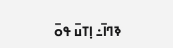ߢߣߊ߫߸ ߊ߲ߠߎ߫ ߟߋ߫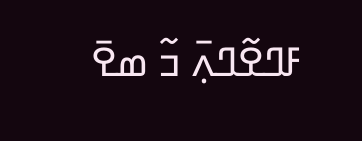ߓߣߐ߬ߣߍ߲߫ ߏ߬ ߘߐ߫